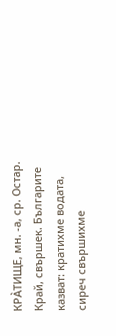КРА̀ТИЩЕ, мн. -а, ср. Остар. Край, свършек. Българите казват: кратихме водата, сиреч свършихме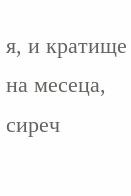я, и кратище на месеца, сиреч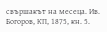свършакът на месеца. Ив. Богоров, КП, 1875, кн. 5.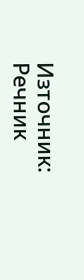Източник: Речник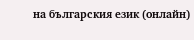на българския език (онлайн)